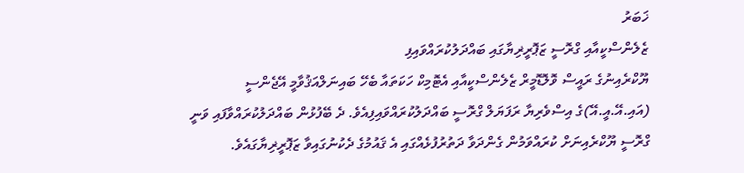ޚަބަރު
ޒެލެންސްކީއާއި ގްރޮސީ ޒަޕޮރީޜިޔާގައި ބައްދަލުކުރައްވައިފި
ޔޫކްރެއިނުގެ ރައީސް ވޮލޮޑޮމީރް ޒެލެންސްކީއާއި އެޓޮމިކް ހަކަތައާ ބެހޭ ބައިނަލްއަޤުވާމީ އޭޖެންސީ (އައި.އޭ.އީ.އޭ)ގެ އިސްވެރިޔާ ރަފަޔަލް ގްރޮސީ ބައްދަލުކުރައްވައިފިއެވެ. ދެ ބޭފުޅުން ބައްދަލުކުރައްވާފައި ވަނީ ގްރޮސީ ޔޫކްރެއިނަށް ކުރައްވަމުން ގެންދަވާ ދަތުރުފުޅެއްގައި އެ ޤައުމުގެ ދެކުނުގައިވާ ޒަޕޮރީޜިޔާގައެވެ.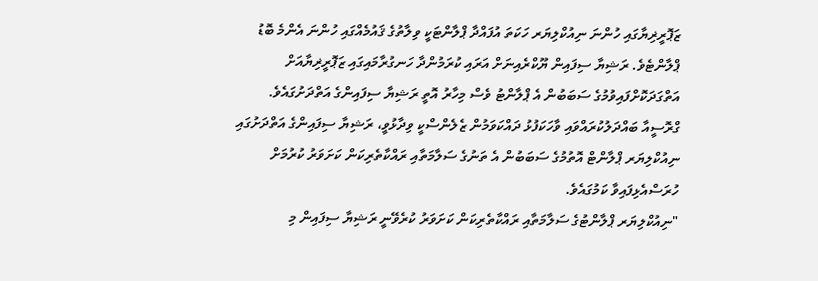ޒަޕޮރީޜިޔާގައި ހުންނަ ނިއުކްލިޔަރ ހަކަތަ އުފައްދާ ޕްލާންޓަކީ ވިލާތުގެ ޤައުމެއްގައި ހުންނަ އެންމެ ބޮޑު ޕްލާންޓެވެ. ރަޝިޔާ ސިފައިން ޔޫކްރެއިނަށް އަރައި ކުރަމުންދާ ހަނގުރާމައިގައި ޒަޕޮރީޜިޔާއަށް އަތްގަދަކޮށްފައިވުމުގެ ސަބަބުން އެ ޕްލާންޓު ވެސް މިހާރު އޮތީ ރަޝިޔާ ސިފައިންގެ އަތްދަށުގައެވެ.
ގްރޮސީއާ ބައްދަލުކުރައްވައި ވާހަކަފުޅު ދައްކަވަމުން ޒެލެންސްކީ ވިދާޅުވީ، ރަޝިޔާ ސިފައިންގެ އަތްދަށުގައި ނިއުކްލިޔަރ ޕްލާންޓް އޮތުމުގެ ސަބަބުން އެ ތަނުގެ ސަލާމަތާއި ރައްކާތެރިކަން ކަށަވަރު ކުރުމަށް ހުރަސްއެޅިފައިވާ ކަމުގައެވެ.
"ނިއުކްލިޔަރ ޕްލާންޓުގެ ސަލާމަތާއި ރައްކާތެރިކަން ކަށަވަރު ކުރެވޭނީ ރަޝިޔާ ސިފައިން މި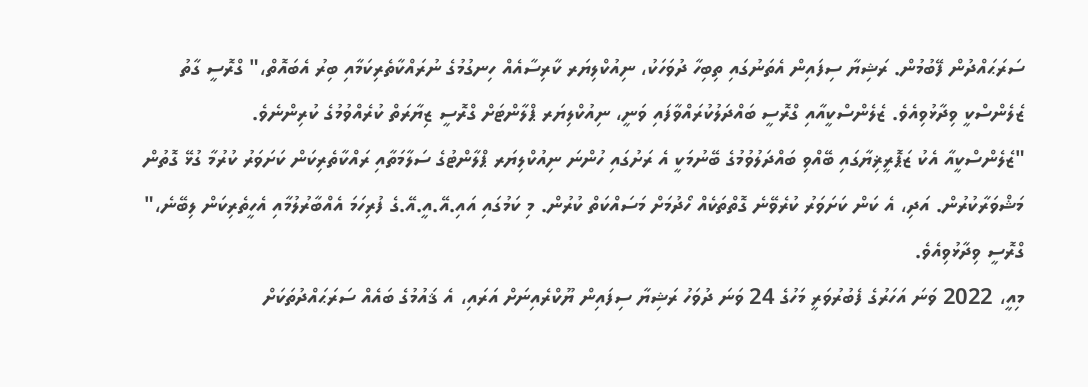ސަރަޙައްދުން ފޭބުމުން. ރަޝިޔާ ސިފައިން އެތަނުގައި ތިބިހާ ދުވަހަކު، ނިއުކްލިޔަރ ކާރިސާއެއް ހިނގުމުގެ ނުރައްކާތެރިކަމާއި ބިރު އެބައޮތް،" ގްރޮސީ ގާތު ޒެލެންސްކީ ވިދާޅުވިއެވެ. ޒެލެންސްކީއާއި ގްރޮސީ ބައްދަލުކުރައްވާފައި ވަނީ، ނިއުކްލިޔަރ ޕްލާންޓަށް ގްރޮސީ ޒިޔާރަތް ކުރެއްވުމުގެ ކުރިންނެވެ.
"ޒެލެންސްކީއާ އެކު ޒަޕޮރީޜިޔާގައި ބޭއްވި ބައްދަލުވުމުގެ ބޭނުމަކީ އެ ރަށުގައި ހުންނަ ނިއުކްލިޔަރ ޕްލާންޓުގެ ސަލާމަތާއި ރައްކާތެރިކަން ކަށަވަރު ކުރުމާ ގުޅޭ ގޮތުން މަޝްވަރާކުރުން. އަދި، އެ ކަން ކަށަވަރު ކުރެވޭނެ ގޮތްތަކެއް ހޯދުމަށް މަސައްކަތް ކުރުން. މި ކަމުގައި އައި.އޭ.އީ.އޭ.ގެ ފުރިހަމަ އެއްބާރުލުމާއި އެހީތެރިކަން ލިބޭނެ،" ގްރޮސީ ވިދާޅުވިއެވެ.
މިއީ، 2022 ވަނަ އަހަރުގެ ފެބުރުވަރީ މަހުގެ 24 ވަނަ ދުވަހު ރަޝިޔާ ސިފައިން ޔޫކްރެއިނަށް އަރައި، އެ ޤައުމުގެ ބައެއް ސަރަޙައްދުތަކަށް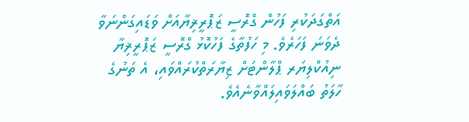އަތްގަދަކުރި ފަހުން ގްރޮސީ ޒަޕޮރީޜިޔާއަށް ވަޑައިގަންނަވާ ދެވަނަ ފަހަރެވެ. މި ހަފުތާގެ ފަހުކޮޅު ގްރޮސީ ޒަޕޮރީޜިޔާ ނިއުކްލިޔަރ ޕްލާންޓަށް ޒިޔާރަތްކުރައްވައި، އެ ތަނުގެ ހާލަތު ބައްލަވައިލައްވާނެއެވެ.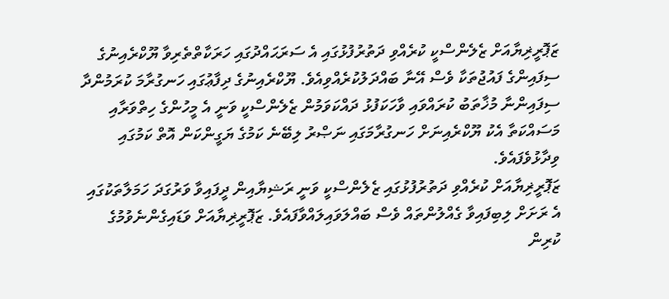ޒަޕޮރީޜިޔާއަށް ޒެލެންސްކީ ކުރެއްވި ދަތުރުފުޅުގައި އެ ސަރަޙައްދުގައި ހަރަކާތްތެރިވާ ޔޫކްރެއިނުގެ ސިފައިންގެ ފައުޖުތަކާ ވެސް އޭނާ ބައްދަލުކުރެއްވިއެވެ. ޔޫކްރެއިނުގެ ދިފާޢުގައި ހަނގުރާމަ ކުރަމުންދާ ސިފައިންނާ މުޚާތަބު ކުރައްވައި ވާހަކަފުޅު ދައްކަވަމުން ޒެލެންސްކީ ވަނީ އެ މީހުންގެ ހިތްވަރާއި މަސައްކަތާ އެކު ޔޫކްރެއިނަށް ހަނގުރާމަގައި ނަޞްރު ލިބޭނެ ކަމުގެ ޔަގީންކަން އޮތް ކަމުގައި ވިދާޅުވެފައެވެ.
ޒަޕޮރީޜިޔާއަށް ކުރެއްވި ދަތުރުފުޅުގައި ޒެލެންސްކީ ވަނީ ރަޝިޔާއިން ދީފައިވާ ވަރުގަދަ ހަމަލާތަކުގައި އެ ރަށަށް ލިބިފައިވާ ގެއްލުންތައް ވެސް ބައްލަވައިލައްވާފައެވެ. ޒަޕޮރީޜިޔާއަށް ވަޑައިގެންނެވުމުގެ ކުރިން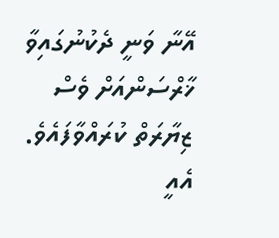އޭނާ ވަނީ ދެކުނުގައިވާ ޚާރްސަންއަށް ވެސް ޒިޔާރަތް ކުރައްވާފައެވެ. އެއީ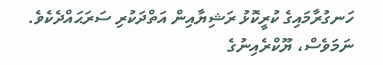ހަނގުރާމައިގެ ކުރީކޮޅު ރަޝިޔާއިން އަތްދަކުރި ސަރަޙައްދެކެވެ. ނަމަވެސް، ޔޫކްރެއިނުގެ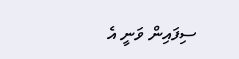ސިފައިން ވަނީ އެ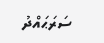ސަރަޙައްދު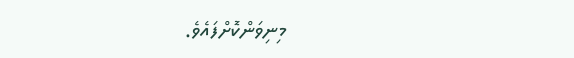މިނިވަންކޮށްފައެވެ.